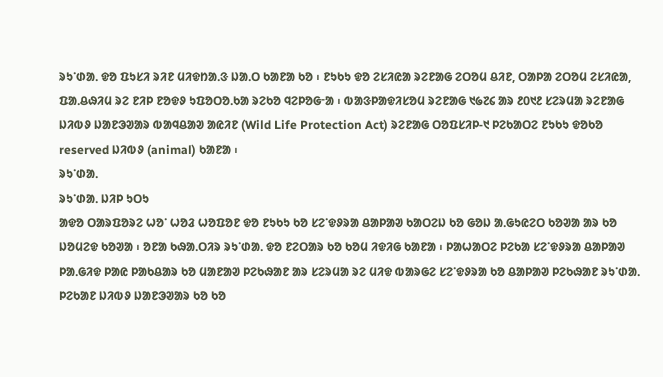ᱨᱩᱸᱰᱟᱹ ᱫᱚ ᱯᱩᱥᱤ ᱨᱤᱱ ᱢᱤᱫᱴᱟᱹᱝ ᱡᱟᱹᱛ ᱠᱟᱱᱟ ᱠᱚ ᱾ ᱱᱩᱠᱩ ᱫᱚ ᱮᱥᱤᱭᱟ ᱨᱮᱱᱟᱜ ᱮᱛᱚᱢ ᱪᱤᱱ, ᱛᱟᱞᱟ ᱮᱛᱚᱢ ᱮᱥᱤᱭᱟ, ᱯᱟᱹᱪᱷᱤᱢ ᱨᱮ ᱱᱤᱞ ᱱᱚᱫᱽ ᱩᱯᱚᱛᱚᱹᱠᱟ ᱨᱮᱠᱚ ᱧᱮᱞᱚᱜᱼᱟ ᱾ ᱵᱟᱝᱞᱟᱫᱤᱥᱚᱢ ᱨᱮᱱᱟᱜ ᱑᱙᱗᱔ ᱟᱨ ᱒᱐᱑᱒ ᱥᱮᱨᱢᱟ ᱨᱮᱱᱟᱜ ᱡᱤᱵᱽ ᱡᱟᱱᱳᱣᱟᱨ ᱵᱟᱧᱪᱟᱣ ᱟᱭᱤᱱ (Wild Life Protection Act) ᱨᱮᱱᱟᱜ ᱛᱚᱯᱥᱤᱞ-᱑ ᱞᱮᱠᱟᱛᱮ ᱱᱩᱠᱩ ᱫᱚᱠᱚ reserved ᱡᱤᱵᱽ (animal) ᱠᱟᱱᱟ ᱾
ᱨᱩᱸᱰᱟᱹ
ᱨᱩᱸᱰᱟᱹ ᱡᱤᱞ ᱩᱛᱩ
ᱟᱫᱚ ᱛᱟᱨᱯᱚᱨᱮ ᱦᱚᱸ ᱦᱚᱲ ᱦᱚᱯᱚᱱ ᱫᱚ ᱱᱩᱠᱩ ᱠᱚ ᱥᱮᱸᱫᱽᱨᱟ ᱪᱟᱞᱟᱣ ᱠᱟᱛᱮᱡ ᱠᱚ ᱜᱚᱡ ᱟᱹᱜᱩᱭᱮᱛ ᱠᱚᱣᱟ ᱟᱨ ᱠᱚ ᱡᱚᱢᱮᱫ ᱠᱚᱣᱟ ᱾ ᱚᱱᱟ ᱠᱷᱟᱹᱛᱤᱨ ᱨᱩᱸᱰᱟᱹ ᱫᱚ ᱱᱮᱛᱟᱨ ᱠᱚ ᱠᱚᱢ ᱤᱫᱤᱜ ᱠᱟᱱᱟ ᱾ ᱞᱟᱦᱟᱛᱮ ᱞᱮᱠᱟ ᱥᱮᱸᱫᱽᱨᱟ ᱪᱟᱞᱟᱣ ᱞᱟᱹᱜᱤᱫ ᱞᱟᱭ ᱞᱟᱠᱪᱟᱨ ᱠᱚ ᱢᱟᱱᱟᱣ ᱞᱮᱠᱷᱟᱱ ᱟᱨ ᱥᱮᱨᱢᱟ ᱨᱮ ᱢᱤᱫ ᱵᱟᱨᱜᱮ ᱥᱮᱸᱫᱽᱨᱟ ᱠᱚ ᱪᱟᱞᱟᱣ ᱞᱮᱠᱷᱟᱱ ᱨᱩᱸᱰᱟᱹ ᱞᱮᱠᱟᱱ ᱡᱤᱵᱽ ᱡᱟᱱᱳᱣᱟᱨ ᱠᱚ ᱠᱚ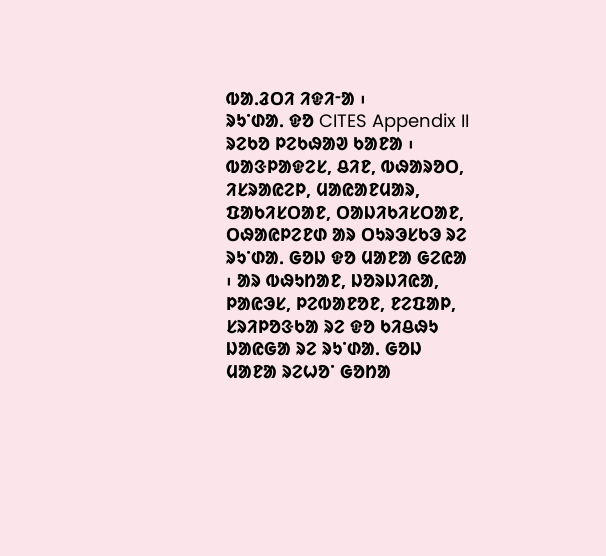ᱵᱟᱹᱲᱛᱤ ᱤᱫᱤᱼᱟ ᱾
ᱨᱩᱸᱰᱟᱹ ᱫᱚ CITES Appendix II ᱨᱮᱠᱚ ᱞᱮᱠᱷᱟᱣ ᱠᱟᱱᱟ ᱾ ᱵᱟᱝᱞᱟᱫᱮᱥ, ᱪᱤᱱ, ᱵᱷᱟᱨᱚᱛ, ᱤᱥᱨᱟᱭᱮᱞ, ᱢᱟᱭᱟᱱᱢᱟᱨ, ᱯᱟᱠᱤᱥᱛᱟᱱ, ᱛᱟᱡᱤᱠᱤᱥᱛᱟᱱ, ᱛᱷᱟᱭᱞᱮᱱᱰ ᱟᱨ ᱛᱩᱨᱳᱥᱠᱳ ᱨᱮ ᱨᱩᱸᱰᱟᱹ ᱜᱚᱡ ᱫᱚ ᱢᱟᱱᱟ ᱜᱮᱭᱟ ᱾ ᱟᱨ ᱵᱷᱩᱴᱟᱱ, ᱡᱚᱨᱡᱤᱭᱟ, ᱞᱟᱭᱳᱥ, ᱞᱮᱵᱟᱱᱚᱱ, ᱱᱮᱯᱟᱞ, ᱥᱨᱤᱞᱚᱝᱠᱟ ᱨᱮ ᱫᱚ ᱠᱤᱪᱷᱩ ᱡᱟᱭᱜᱟ ᱨᱮ ᱨᱩᱸᱰᱟᱹ ᱜᱚᱡ ᱢᱟᱱᱟ ᱨᱮᱦᱚᱸ ᱜᱚᱴᱟ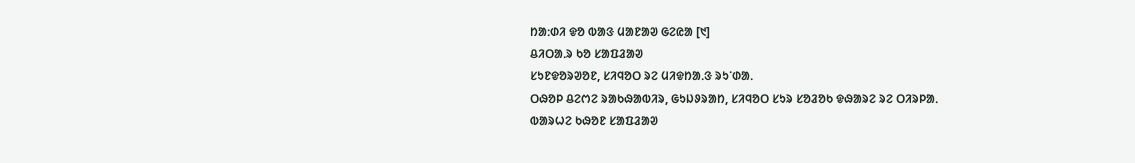ᱴᱟᱺᱰᱤ ᱫᱚ ᱵᱟᱝ ᱢᱟᱱᱟᱣ ᱜᱮᱭᱟ [᱑]
ᱪᱤᱛᱟᱹᱨ ᱠᱚ ᱥᱟᱯᱲᱟᱣ
ᱥᱩᱱᱫᱚᱨᱣᱚᱱ, ᱥᱤᱧᱚᱛ ᱨᱮ ᱢᱤᱫᱴᱟᱹᱝ ᱨᱩᱸᱰᱟᱹ
ᱛᱷᱚᱞ ᱪᱮᱬᱮ ᱨᱟᱠᱷᱟᱵᱤᱨ, ᱜᱩᱡᱽᱨᱟᱴ, ᱥᱤᱧᱚᱛ ᱥᱩᱨ ᱥᱚᱲᱚᱠ ᱫᱷᱟᱨᱮ ᱨᱮ ᱛᱤᱨᱞᱟᱹ
ᱵᱟᱨᱦᱮ ᱠᱷᱚᱱ ᱥᱟᱯᱲᱟᱣ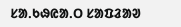ᱥᱟᱹᱠᱷᱭᱟᱹᱛ ᱥᱟᱯᱲᱟᱣ